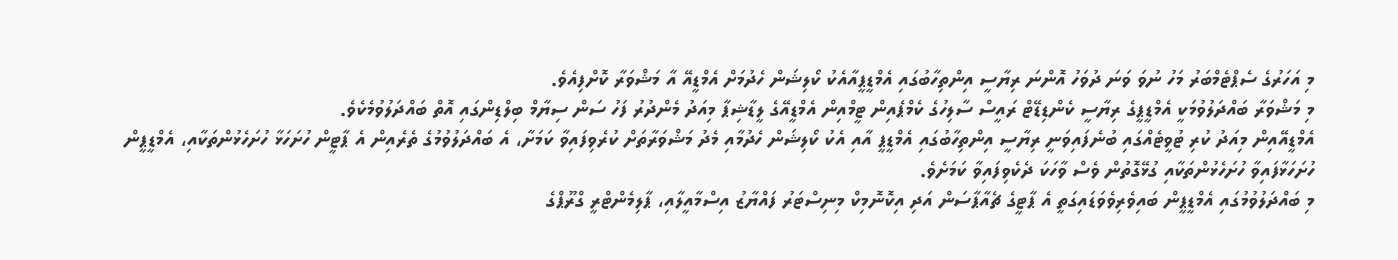މި އަހަރުގެ ސެޕްޓެމްބަރު މަހު ނުވަ ވަނަ ދުވަހު އޮންނަ ރިޔާސީ އިންތިހާބުގައި އެމްޑީޕީއާއެކު ކޯލިޝަން ހެދުމަށް އެމްޑީއޭ އާ މަޝްވަރާ ކޮށްފިއެވެ.
މި މަޝްވަރާ ބައްދަލުވުމަކީ އެމްޑީޕީގެ ރިޔާސީ ކެންޑިޑޭޓް ރައީސް ސާލިހުގެ ކެމްޕެއިން ޓީމްއިން އެމްޑީއޭގެ ލީޑާޝިޕާ މިއަދު މެންދުރު ފަހު ސަން ސިޔާމް ބިލްޑިންގައި އޮތް ބައްދަލުވުމެކެވެ.
އެމްޑީއޭއިން މިއަދު ކުރި ޓުވީޓެއްގައި ބުނެފައިވަނީ ރިޔާސީ އިންތިހާބުގައި އެމްޑީޕީ އާއި އެކު ކޯލިޝަން ހެދުމާއި މެދު މަޝްވަރާތަށް ކުރެވިފައިވާ ކަމަށާ، އެ ބައްދަލުވުމުގެ ތެރެއިން އެ ޕާޓީން ހުށަހަޅާ ހުށަހެޅުންތަކާއި، އެމްޑީޕީން ހުށަހަޅާފައިވާ ހުށަހެޅުންތަކާއި ގުޅޭގޮތުން ވެސް ވާހަކަ ދެކެވިފައިވާ ކަމަށެވެ.
މި ބައްދަލުވުމުގައި އެމްޑީޕީން ބައިވެރިވެވަޑައިގަތީ އެ ޕާޓީގެ ޗެއާޕާސަން އަދި އިކޮނޮމިކް މިނިސްޓަރު ފައްޔާޒު އިސްމާއީލާއި، ޕާލިމެންޓްރީ ގްރޫޕްގެ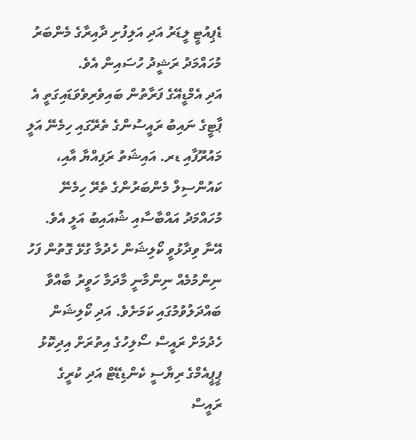ޑެޕިއުޓީ ލީޑަރު އަދި އަލިފުށި ދާއިރާގެ މެންބަރު މުހައްމަދު ރަޝީދު ހުސައިން އެވެ.
އަދި އެމްޑީއޭގެ ފަރާތުން ބައިވެރިވެވަޑައިގަތީ އެ ޕާޓީގެ ނައިބު ރައީސުންގެ ތެރޭގައި ހިމެނޭ އަލީ މައުރޫފާއި ޑރ. އައިޝަތު ރަފިއްޔާ އާއި، ކައުންސިލް މެންބަރުންގެ ތެރޭ ހިމެނޭ މުހައްމަދު އައްބާސާއި ޝުއައިބު އަލީ އެވެ.
އޭނާ ވިދާޅުވީ ކޯލިޝަން ހެދުމާ ގުޅޭ ގޮތުން ފަހު ނިންމުމެއް ނިންމާނީ މާދަމާ ހަވީރު ބާއްވާ ބައްދަލުވުމުގައި ކަމަށެވެ. އަދި ކޯލިޝަން ހެދުމަށް ރައީސް ސޯލިހުގެ އިތުރަށް އިދިކޮޅު ޕީޕީއެމްގެ ރިޔާސީ ކެންޑިޑޭޓް އަދި ކުރީގެ ރައީސް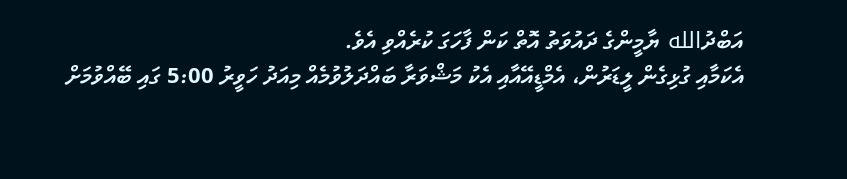އަބްދުالله ޔާމީންގެ ދައުވަތު އޮތް ކަން ފާހަގަ ކުރެއްވި އެވެ.
އެކަމާއި ގުޅިގެން ލީޑަރުން، އެމްޑީއޭއާއި އެކު މަޝްވަރާ ބައްދަލުވުމެއް މިއަދު ހަވީރު 5:00 ގައި ބޭއްވުމަށް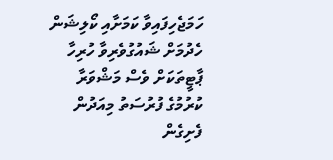ހަމަޖެހިފައިވާ ކަމަށާއި ކޯލިޝަން ހެދުމަށް ޝައުގުވެރިވާ ހުރިހާ ޕާޓީތަކަށް ވެސް މަޝްވަރާ ކުރުމުގެ ފުރުސަތު މިއަދުން ފެށިގެން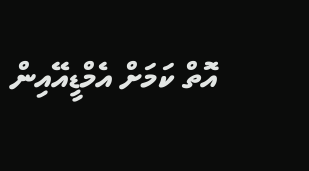އޮތް ކަމަށް އެމްޑީއޭއިން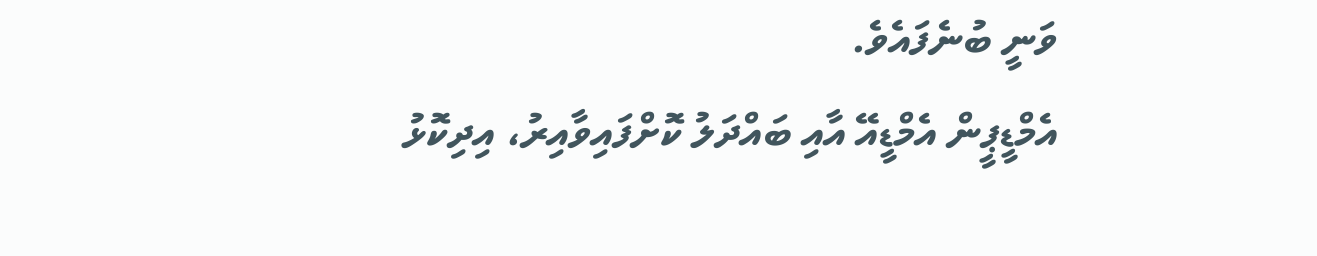ވަނީ ބުނެފައެވެ.
އެމްޑީޕީން އެމްޑީއޭ އާއި ބައްދަލު ކޮށްފައިވާއިރު، އިދިކޮޅު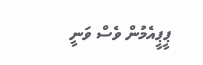ޕީޕީއެމުން ވެސް ވަނީ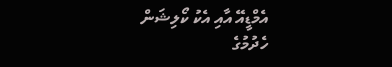އެމްޑީއޭ އާއި އެކު ކޯލިޝަން ހެދުމުގެ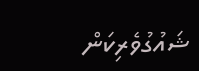ޝައުގުވެރިކަން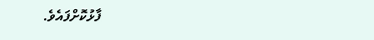ފާޅުކޮށްފައެވެ.